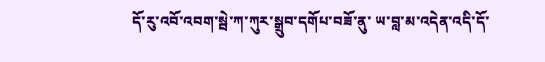དོ་རུ་འབོ་འབག་སྦེ་ཀ་ཀུར་སྒྲུབ་དགོཔ་བཟོ་ནུ་ ཡ་བླ་མ་འདེན་འདི་དོ་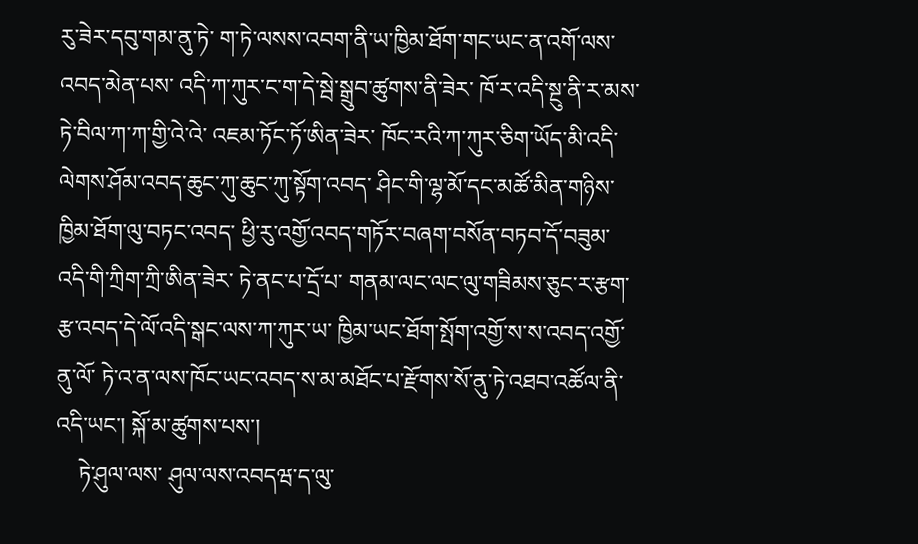རུ་ཟེར་དབུ་གམ་ནུ་ཏེ་ ག་ཏེ་ལསས་འབག་ནི་ཡ་ཁྱིམ་ཐོག་གང་ཡང་ན་འགོ་ལས་འབད་མེན་པས་ འདི་ཀ་ཀུར་ང་ག་དེ་སྦེ་སྒྲུབ་ཚུགས་ནི་ཟེར་ ཁོ་ར་འདི་སྔུ་ནི་ར་མས་ ཏེ་བིལ་ཀ་ཀ་གྱི་འེ་འེ་ འཇམ་ཏོང་ཏོ་ཨིན་ཟེར་ ཁོང་རའི་ཀ་ཀུར་ཅིག་ཡོད་མི་འདི་ལེགས་ཤོམ་འབད་ཆུང་ཀུ་ཆུང་ཀུ་སྟོག་འབད་ ཤིང་གི་ལྷ་མོ་དང་མཚོ་མིན་གཉིས་ཁྱིམ་ཐོག་ལུ་བཏང་འབད་ ཕྱི་རུ་འགྱོ་འབད་གཏོར་བཞག་བསོན་བཏབ་དོ་བཟུམ་ འདི་གི་ཀྲིག་ཀྲི་ཨིན་ཟེར་ ཏེ་ནང་པ་དྲོ་པ་ གནམ་ལང་ལང་ལུ་གཟིམས་ཅུང་ར་རྩག་རྩ་འབད་དེ་ལོ་འདི་སྒང་ལས་ཀ་ཀུར་ཡ་ ཁྱིམ་ཡང་ཐོག་སྤོག་འགྱོ་ས་ས་འབད་འགྱོ་ནུ་ལོ་ ཏེ་འ་ན་ལས་ཁོང་ཡང་འབད་ས་མ་མཐོང་པ་རྫོགས་སོ་ནུ་ཏེ་འཐབ་འཚོལ་ནི་འདི་ཡང་། སྐོ་མ་ཚུགས་པས་།
    ཏེ་ཤུལ་ལས་ ཤུལ་ལས་འབདཝ་ད་ལུ་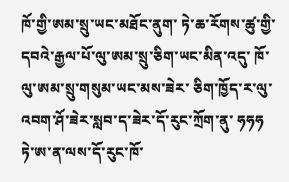ཁོ་གྱི་ཨམ་སྲུ་ཡང་མཐོང་ནུག་ ཏེ་ཆ་རོགས་ཚུ་གྱི་དབའེ་རྒྱལ་པོ་ལུ་ཨམ་སྲུ་ཅིག་ཡང་མིན་འདུ་ ཁོ་ལུ་ཨམ་སྲུ་གསུམ་ཡང་མས་ཟེར་ ཅིག་ཁྱོད་ར་ལུ་འབག་ཤོ་ཟེར་སླབ་ད་ཟེར་དོ་རུང་ཀྲོག་ནུ་ ཧཧཧ ཏེ་ཨ་ན་ལས་དོ་རུང་ཁོ་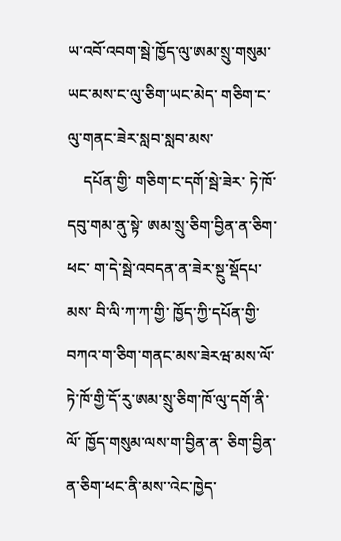ཡ་འབོ་འབག་སྦེ་ཁྱོད་ལུ་ཨམ་སྲུ་གསུམ་ཡང་མས་ང་ལུ་ཅིག་ཡང་མེད་ གཅིག་ང་ལུ་གནང་ཟེར་སླབ་སླབ་མས་
    དཔོན་གྱི་ གཅིག་ང་དགོ་སྦེ་ཟེར་ ཏེ་ཁོ་དབུ་གམ་ནུ་སྟེ་ ཨམ་སྲུ་ཅིག་བྱིན་ན་ཅིག་ཕང་ ག་དེ་སྦེ་འབདན་ན་ཟེར་སྔུ་སྡོདཔ་མས་ བི་ལི་ཀ་ཀ་གྱི་ ཁྱོད་ཀྱི་དཔོན་གྱི་བཀའ་ག་ཅིག་གནང་མས་ཟེརཝ་མས་ལོ་ ཏེ་ཁོ་གྱི་དོ་རུ་ཨམ་སྲུ་ཅིག་ཁོ་ལུ་དགོ་ནི་ལོ་ ཁྱོད་གསུམ་ལས་ག་བྱིན་ན་ ཅིག་བྱིན་ན་ཅིག་ཕང་ནི་མས་་འེང་ཁྱེད་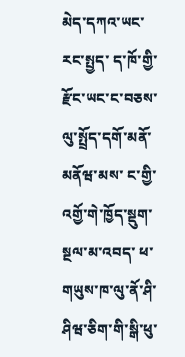མེད་དཀའ་ཡང་རང་སྤྱད་ ད་ཁོ་གྱི་རྫོང་ཡང་ང་བཅས་ལུ་སྤྲོད་དགོ་མནོ་མནོཝ་མས་ ང་གྱི་འགྱོ་གེ་ཁྱོད་སྡུག་སྔལ་མ་འབད་ ཕ་གཡུས་ཁ་ལུ་ནོ་ཤི་ཤིཝ་ཅིག་གི་སྒི་ཕུ་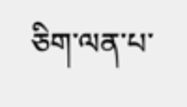ཅིག་ལན་པ་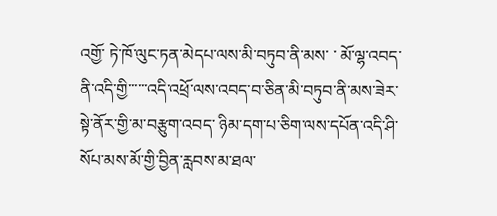འགྱོ་ ཏེ་ཁོ་ལུང་ཏན་མེདཔ་ལས་མི་བཏུབ་ནི་མས་ ་ མོ་ལྷ་འབད་ནི་འདི་གྱི་་་་་་འདི་འཕྲོ་ལས་འབད་བ་ཅིན་མི་བཏུབ་ནི་མས་ཟེར་སྟེ་ནོར་གྱི་མ་བརྩུག་འབད་ ཉིམ་དག་པ་ཅིག་ལས་དཔོན་འདི་ཤི་སོཔ་མས་མོ་གྱི་བྱིན་རླབས་མ་ཐལ་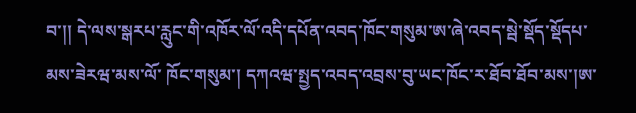བ་།། དེ་ལས་སྒརཔ་རླུང་གི་འཁོར་ལོ་འདི་དཔོན་འབད་ཁོང་གསུམ་ཨ་ཞེ་འབད་སྦེ་སྡོད་སྡོདཔ་མས་ཟེརཝ་མས་ལོ་ ཁོང་གསུམ་། དཀའཝ་སྤྱད་འབད་འབྲས་བུ་ཡང་ཁོང་ར་ཐོབ་ཐོབ་མས་།ཨ་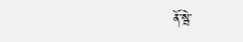ནོ་སྦེ་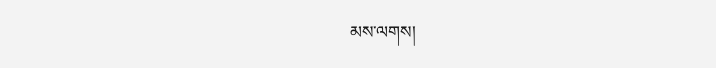མས་ལགས།